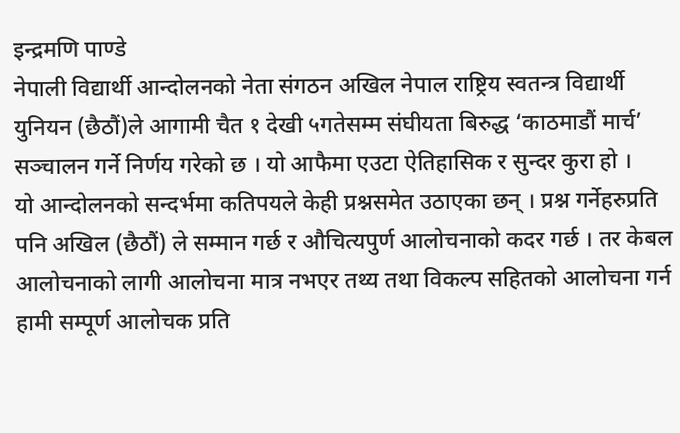इन्द्रमणि पाण्डे
नेपाली विद्यार्थी आन्दोलनको नेता संगठन अखिल नेपाल राष्ट्रिय स्वतन्त्र विद्यार्थी युनियन (छैठौं)ले आगामी चैत १ देखी ५गतेसम्म संघीयता बिरुद्ध ‘काठमाडौं मार्च’ सञ्चालन गर्ने निर्णय गरेको छ । यो आफैमा एउटा ऐतिहासिक र सुन्दर कुरा हो ।
यो आन्दोलनको सन्दर्भमा कतिपयले केही प्रश्नसमेत उठाएका छन् । प्रश्न गर्नेहरुप्रति पनि अखिल (छैठौं) ले सम्मान गर्छ र औचित्यपुर्ण आलोचनाको कदर गर्छ । तर केबल आलोचनाको लागी आलोचना मात्र नभएर तथ्य तथा विकल्प सहितको आलोचना गर्न हामी सम्पूर्ण आलोचक प्रति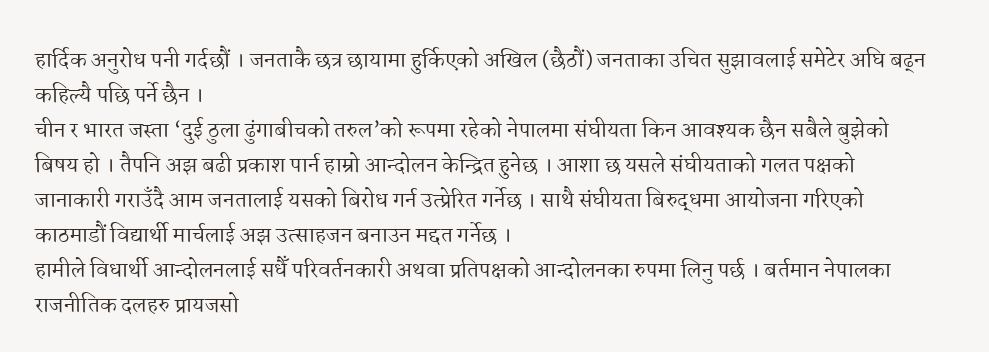हार्दिक अनुरोध पनी गर्दछौं । जनताकै छत्र छायामा हुर्किएको अखिल (छैठौं) जनताका उचित सुझावलाई समेटेर अघि बढ्न कहिल्यै पछि पर्ने छैन ।
चीन र भारत जस्ता ‘दुई ठुला ढुंगाबीचको तरुल’को रूपमा रहेको नेपालमा संघीयता किन आवश्यक छैन सबैले बुझेको बिषय हो । तैपनि अझ बढी प्रकाश पार्न हाम्रो आन्दोलन केन्द्रित हुनेछ । आशा छ यसले संघीयताको गलत पक्षको जानाकारी गराउँदै आम जनतालाई यसको बिरोध गर्न उत्प्रेरित गर्नेछ । साथै संघीयता बिरुद्धमा आयोजना गरिएको काठमाडौं विद्यार्थी मार्चलाई अझ उत्साहजन बनाउन मद्दत गर्नेछ ।
हामीले विधार्थी आन्दोलनलाई सधैँ परिवर्तनकारी अथवा प्रतिपक्षको आन्दोलनका रुपमा लिनु पर्छ । बर्तमान नेपालका राजनीतिक दलहरु प्रायजसो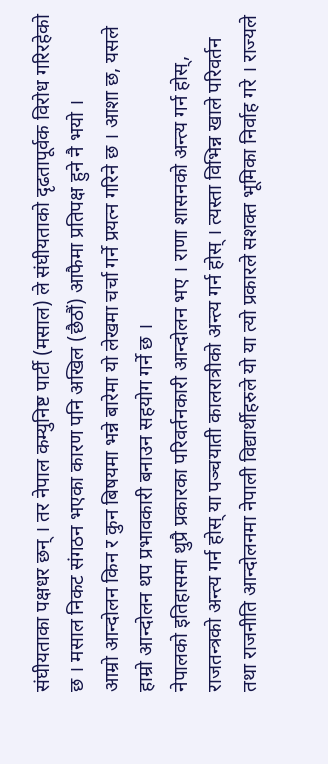संघीयताका पक्षधर छन् । तर नेपाल कम्युनिष्ट पार्टी (मसाल) ले संघीयताको दृढतापूर्वक विरोध गरिरहेको छ । मसाल निकट संगठन भएका कारण पनि अखिल (छैठौं) आफैमा प्रतिपक्ष हुने नै भयो ।
आम्रो आन्दोलन किन र कुन बिषयमा भन्ने बारेमा यो लेखमा चर्चा गर्ने प्रयत्न गरिने छ । आशा छ, यसले हाम्रो आन्दोलन थप प्रभावकारी बनाउन सहयोग गर्ने छ ।
नेपालको इतिहासमा थुप्रै प्रकारका परिवर्तनकारी आन्दोलन भए । राणा शासनको अन्त्य गर्न होस्, राजतन्त्रको अन्त्य गर्न होस् या पञ्चयाती कालरात्रीको अन्त्य गर्न होस् । त्यस्ता विभिन्न खाले परिवर्तन तथा राजनीति आन्दोलनमा नेपाली विद्यार्थीहरुले यो या त्यो प्रकारले सशक्त भूमिका निर्वाह गरे । राज्यले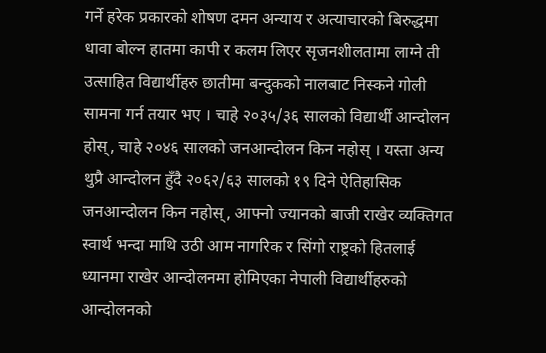गर्ने हरेक प्रकारको शोषण दमन अन्याय र अत्याचारको बिरुद्धमा धावा बोल्न हातमा कापी र कलम लिएर सृजनशीलतामा लाग्ने ती उत्साहित विद्यार्थीहरु छातीमा बन्दुकको नालबाट निस्कने गोली सामना गर्न तयार भए । चाहे २०३५/३६ सालको विद्यार्थी आन्दोलन होस्, चाहे २०४६ सालको जनआन्दोलन किन नहोस् । यस्ता अन्य थुप्रै आन्दोलन हुँदै २०६२/६३ सालको १९ दिने ऐतिहासिक जनआन्दोलन किन नहोस्, आफ्नो ज्यानको बाजी राखेर व्यक्तिगत स्वार्थ भन्दा माथि उठी आम नागरिक र सिंगो राष्ट्रको हितलाई ध्यानमा राखेर आन्दोलनमा होमिएका नेपाली विद्यार्थीहरुको आन्दोलनको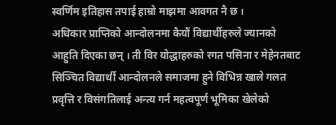स्वर्णिम इतिहास तपाई हाम्रो माझमा आवगत नै छ ।
अधिकार प्राप्तिको आन्दोलनमा कैयौं विद्यार्थीहरुले ज्यानको आहुति दिएका छन् । ती विर योद्धाहरुको रगत पसिना र मेहेनतबाट सिञ्चित विद्यार्थी आन्दोलनले समाजमा हुने विभिन्न खाले गलत प्रवृत्ति र विसंगतिलाई अन्त्य गर्न महत्वपूर्ण भूमिका खेलेको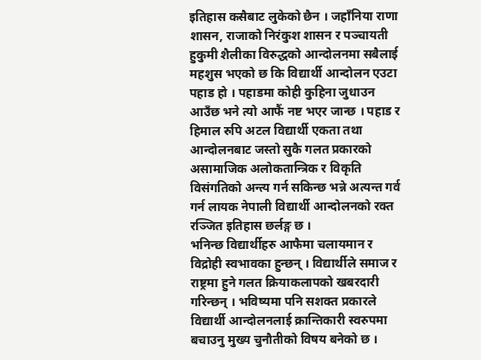इतिहास कसैबाट लुकेको छैन । जहाँनिया राणा शासन, राजाको निरंकुश शासन र पञ्चायती हुकुमी शैलीका विरुद्धको आन्दोलनमा सबैलाई महशुस भएको छ कि विद्यार्थी आन्दोलन एउटा पहाड हो । पहाडमा कोही कुहिना जुधाउन आउँछ भने त्यो आफैं नष्ट भएर जान्छ । पहाड र हिमाल रुपि अटल विद्यार्थी एकता तथा आन्दोलनबाट जस्तो सुकै गलत प्रकारको असामाजिक अलोकतान्त्रिक र विकृति विसंगतिको अन्त्य गर्न सकिन्छ भन्ने अत्यन्त गर्व गर्न लायक नेपाली विद्यार्थी आन्दोलनको रक्त रञ्जित इतिहास छर्लङ्ग छ ।
भनिन्छ विद्यार्थीहरु आफैमा चलायमान र विद्रोही स्वभावका हुन्छन् । विद्यार्थीले समाज र राष्ट्रमा हुने गलत क्रियाकलापको खबरदारी गरिन्छन् । भविष्यमा पनि सशक्त प्रकारले विद्यार्थी आन्दोलनलाई क्रान्तिकारी स्वरुपमा बचाउनु मुख्य चुनौतीको विषय बनेको छ ।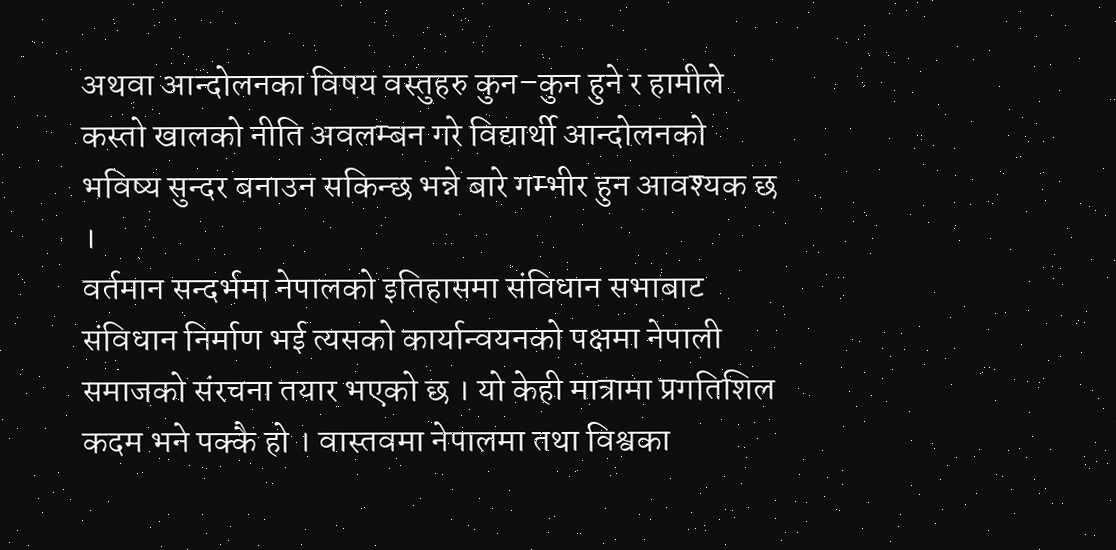अथवा आन्दोलनका विषय वस्तुहरु कुन–कुन हुने र हामीले कस्तो खालको नीति अवलम्बन गरे विद्यार्थी आन्दोलनको भविष्य सुन्दर बनाउन सकिन्छ भन्ने बारे गम्भीर हुन आवश्यक छ ।
वर्तमान सन्दर्भमा नेपालको इतिहासमा संविधान सभाबाट संविधान निर्माण भई त्यसको कार्यान्वयनको पक्षमा नेपाली समाजको संरचना तयार भएको छ । यो केही मात्रामा प्रगतिशिल कदम भने पक्कै हो । वास्तवमा नेपालमा तथा विश्वका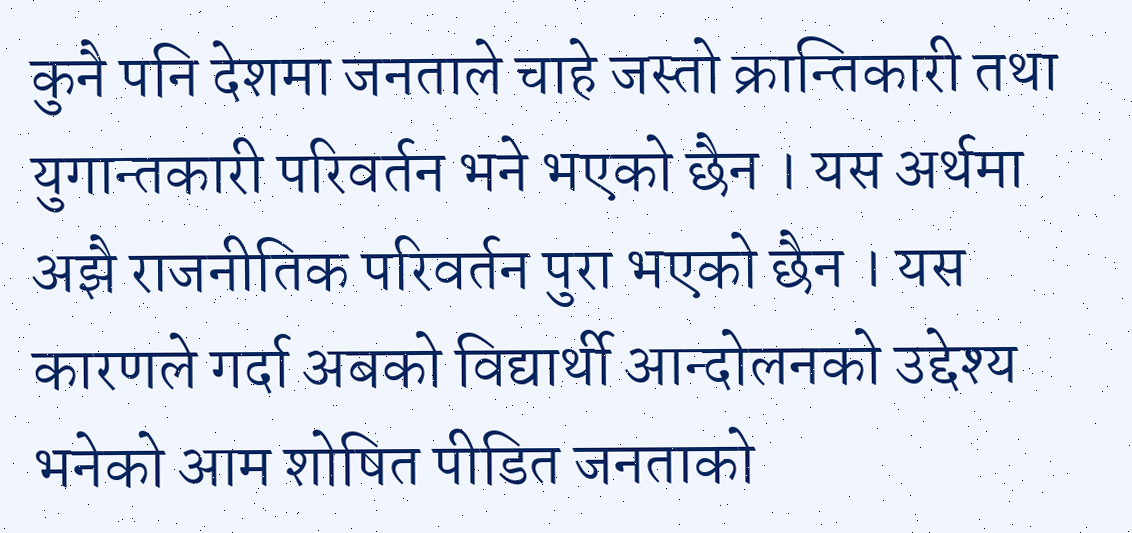कुनै पनि देशमा जनताले चाहे जस्तो क्रान्तिकारी तथा युगान्तकारी परिवर्तन भने भएको छैन । यस अर्थमा अझै राजनीतिक परिवर्तन पुरा भएको छैन । यस कारणले गर्दा अबको विद्यार्थी आन्दोलनको उद्देश्य भनेको आम शोषित पीडित जनताको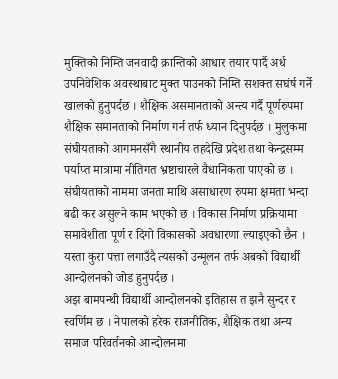मुक्तिको निम्ति जनवादी क्रान्तिको आधार तयार पार्दै अर्ध उपनिवेशिक अवस्थाबाट मुक्त पाउनको निम्ति सशक्त सघंर्ष गर्ने खालको हुनुपर्दछ । शैक्षिक असमानताको अन्त्य गर्दै पूर्णरुपमा शैक्षिक समानताको निर्माण गर्न तर्फ ध्यान दिनुपर्दछ । मुलुकमा संघीयताको आगमनसँगै स्थानीय तहदेखि प्रदेश तथा केन्द्रसम्म पर्याप्त मात्रामा नीतिगत भ्रष्टाचारले वैधानिकता पाएको छ ।
संघीयताको नाममा जनता माथि असाधारण रुपमा क्षमता भन्दा बढी कर असुल्ने काम भएको छ । विकास निर्माण प्रक्रियामा समावेशीता पूर्ण र दिगो विकासको अवधारणा ल्याइएको छैन । यस्ता कुरा पत्ता लगाउँदै त्यसको उन्मूलन तर्फ अबको विद्यार्थी आन्दोलनको जोड हुनुपर्दछ ।
अझ बामपन्थी विद्यार्थी आन्दोलनको इतिहास त झनै सुन्दर र स्वर्णिम छ । नेपालको हरेक राजनीतिक, शैक्षिक तथा अन्य समाज परिवर्तनको आन्दोलनमा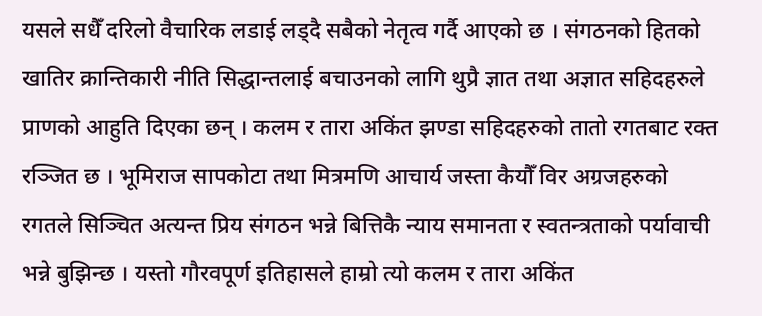यसले सधैँ दरिलो वैचारिक लडाई लड्दै सबैको नेतृत्व गर्दै आएको छ । संगठनको हितको खातिर क्रान्तिकारी नीति सिद्धान्तलाई बचाउनको लागि थुप्रै ज्ञात तथा अज्ञात सहिदहरुले प्राणको आहुति दिएका छन् । कलम र तारा अकिंत झण्डा सहिदहरुको तातो रगतबाट रक्त रञ्जित छ । भूमिराज सापकोटा तथा मित्रमणि आचार्य जस्ता कैयौँ विर अग्रजहरुको रगतले सिञ्चित अत्यन्त प्रिय संगठन भन्ने बित्तिकै न्याय समानता र स्वतन्त्रताको पर्यावाची भन्ने बुझिन्छ । यस्तो गौरवपूर्ण इतिहासले हाम्रो त्यो कलम र तारा अकिंत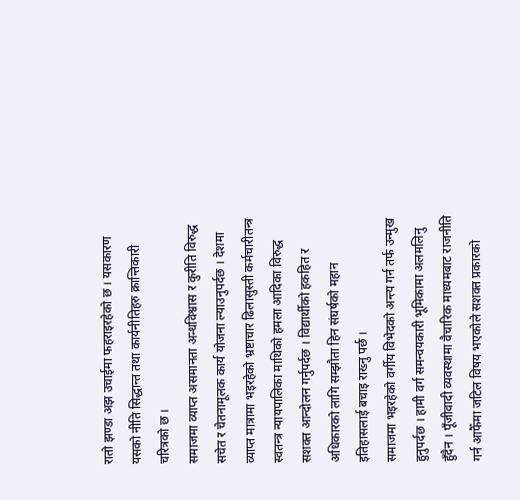रातो झण्डा अझ उचाईमा फहराइरहेको छ । यसकारण यसको नीति सिद्धान्त तथा कार्यनीतिहरु क्रान्तिकारी चरित्रको छ ।
समाजमा व्याप्त असमानता अन्धविश्वास र कुरीति विरुद्ध सचेत र चेतनामूलक कार्य योजना ल्याउनुपर्दछ । देशमा व्याप्त मात्रामा भइरहेको भ्रष्टाचार ढिलासुस्ती कर्मचारीतन्त्र स्वतन्त्र न्यायपालिका माथिको हमला आदिका विरुद्ध सशक्त आन्दोलन गर्नुपर्दछ । विद्यार्थीको हकहित र अधिकारको लागि सम्झौता हिन संघर्षको महान इतिहासलाई बचाइ राख्नु पर्छ ।
समाजमा भइरहेको वर्गीय विभेदको अन्त्य गर्न तर्फ उन्मुख हुनुपर्दछ । हामी वर्ग समन्वयकारी भूमिकामा अलमलिनु हुँदैन । पूँजीवादी व्यवस्थामा वैचारिक माध्यमबाट राजनीति गर्न आफैँमा जटिल विषय भएकोले सशक्त प्रकारको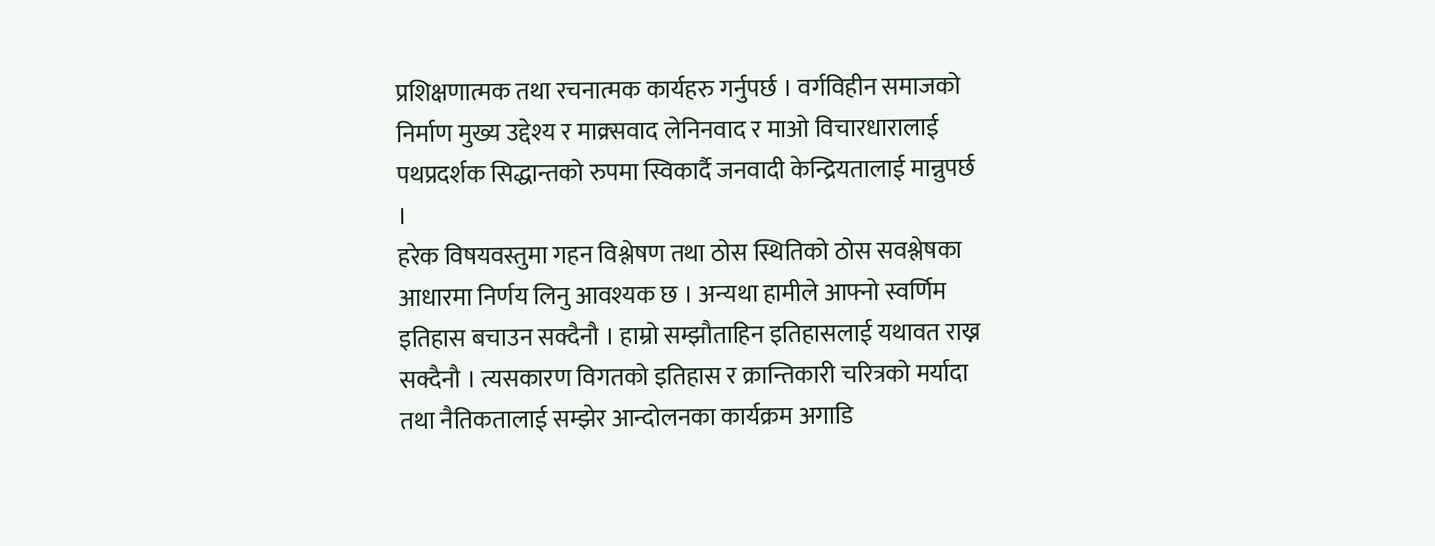प्रशिक्षणात्मक तथा रचनात्मक कार्यहरु गर्नुपर्छ । वर्गविहीन समाजको निर्माण मुख्य उद्देश्य र माक्र्सवाद लेनिनवाद र माओ विचारधारालाई पथप्रदर्शक सिद्धान्तको रुपमा स्विकार्दै जनवादी केन्द्रियतालाई मान्नुपर्छ ।
हरेक विषयवस्तुमा गहन विश्लेषण तथा ठोस स्थितिको ठोस सवश्लेषका आधारमा निर्णय लिनु आवश्यक छ । अन्यथा हामीले आफ्नो स्वर्णिम इतिहास बचाउन सक्दैनौ । हाम्रो सम्झौताहिन इतिहासलाई यथावत राख्न सक्दैनौ । त्यसकारण विगतको इतिहास र क्रान्तिकारी चरित्रको मर्यादा तथा नैतिकतालाई सम्झेर आन्दोलनका कार्यक्रम अगाडि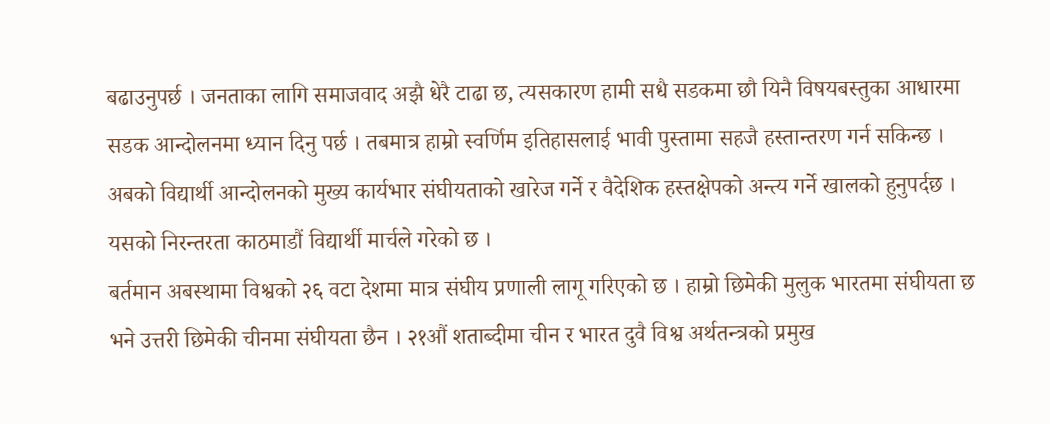बढाउनुपर्छ । जनताका लागि समाजवाद अझै धेरै टाढा छ, त्यसकारण हामी सधै सडकमा छौ यिनै विषयबस्तुका आधारमा सडक आन्दोलनमा ध्यान दिनु पर्छ । तबमात्र हाम्रो स्वर्णिम इतिहासलाई भावी पुस्तामा सहजै हस्तान्तरण गर्न सकिन्छ ।
अबको विद्यार्थी आन्दोलनको मुख्य कार्यभार संघीयताको खारेज गर्ने र वैदेशिक हस्तक्षेपको अन्त्य गर्ने खालको हुनुपर्दछ । यसको निरन्तरता काठमाडौं विद्यार्थी मार्चले गरेको छ ।
बर्तमान अबस्थामा विश्वको २६ वटा देशमा मात्र संघीय प्रणाली लागू गरिएको छ । हाम्रो छिमेकी मुलुक भारतमा संघीयता छ भने उत्तरी छिमेकी चीनमा संघीयता छैन । २१औं शताब्दीमा चीन र भारत दुवै विश्व अर्थतन्त्रको प्रमुख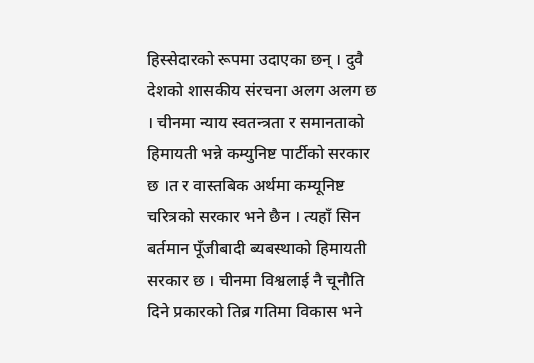हिस्सेदारको रूपमा उदाएका छन् । दुवै देशको शासकीय संरचना अलग अलग छ । चीनमा न्याय स्वतन्त्रता र समानताको हिमायती भन्ने कम्युनिष्ट पार्टीको सरकार छ ।त र वास्तबिक अर्थमा कम्यूनिष्ट चरित्रको सरकार भने छैन । त्यहाँ सिन बर्तमान पूँजीबादी ब्यबस्थाको हिमायती सरकार छ । चीनमा विश्वलाई नै चूनौति दिने प्रकारको तिब्र गतिमा विकास भने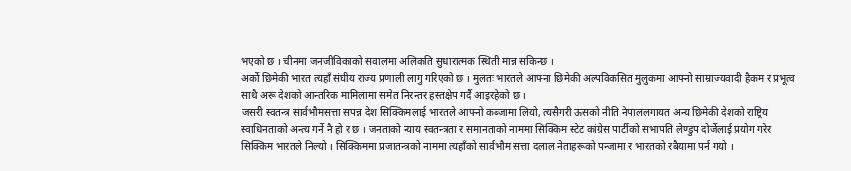भएको छ । चीनमा जनजीविकाको सवालमा अलिकति सुधारात्मक स्थिती मान्न सकिन्छ ।
अर्को छिमेकी भारत त्यहाँ संघीय राज्य प्रणाली लागु गरिएको छ । मुलतः भारतले आफ्ना छिमेकी अल्पविकसित मुलुकमा आफ्नो साम्राज्यवादी हैकम र प्रभूत्व साथै अरू देशको आन्तरिक मामिलामा समेत निरन्तर हस्तक्षेप गर्दै आइरहेको छ ।
जसरी स्वतन्त्र सार्वभौमसत्ता सपन्न देश सिक्किमलाई भारतले आफ्नो कब्जामा लियो, त्यसैगरी ऊसको नीति नेपाललगायत अन्य छिमेकी देशको राष्ट्रिय स्वाधिनताको अन्त्य गर्ने नै हो र छ । जनताको न्याय स्वतन्त्रता र समानताको नाममा सिक्किम स्टेट कांग्रेस पार्टीको सभापति लेण्डुप दोर्जेलाई प्रयोग गरेर सिक्किम भारतले निल्यो । सिक्किममा प्रजातन्त्रको नाममा त्यहाँको सार्वभौम सत्ता दलाल नेताहरूको पन्जामा र भारतको रबैयामा पर्न गयो ।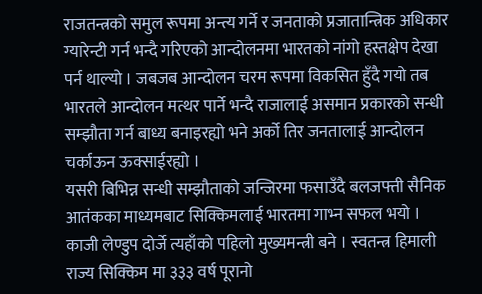राजतन्त्रको समुल रूपमा अन्त्य गर्ने र जनताको प्रजातान्त्रिक अधिकार ग्यारेन्टी गर्न भन्दै गरिएको आन्दोलनमा भारतको नांगो हस्तक्षेप देखा पर्न थाल्यो । जबजब आन्दोलन चरम रूपमा विकसित हुँदै गयो तब भारतले आन्दोलन मत्थर पार्ने भन्दै राजालाई असमान प्रकारको सन्धी सम्झौता गर्न बाध्य बनाइरह्यो भने अर्को तिर जनतालाई आन्दोलन चर्काऊन ऊक्साईरह्यो ।
यसरी बिभिन्न सन्धी सम्झौताको जन्जिरमा फसाउँदै बलजफ्ती सैनिक आतंकका माध्यमबाट सिक्किमलाई भारतमा गाभ्न सफल भयो ।
काजी लेण्डुप दोर्जे त्यहाँको पहिलो मुख्यमन्त्री बने । स्वतन्त्र हिमाली राज्य सिक्किम मा ३३३ वर्ष पूरानो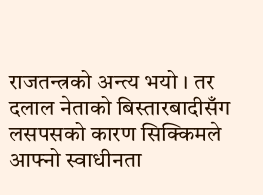राजतन्त्रको अन्त्य भयो । तर दलाल नेताको बिस्तारबादीसँग लसपसको कारण सिक्किमले आफ्नो स्वाधीनता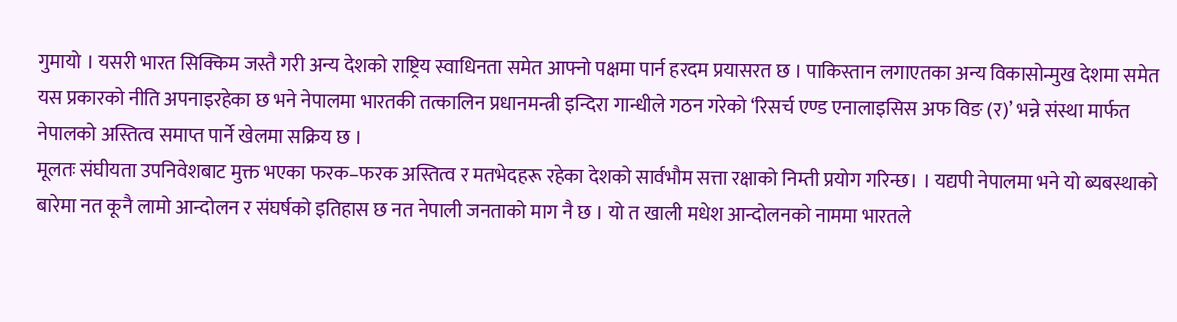गुमायो । यसरी भारत सिक्किम जस्तै गरी अन्य देशको राष्ट्रिय स्वाधिनता समेत आफ्नो पक्षमा पार्न हरदम प्रयासरत छ । पाकिस्तान लगाएतका अन्य विकासोन्मुख देशमा समेत यस प्रकारको नीति अपनाइरहेका छ भने नेपालमा भारतकी तत्कालिन प्रधानमन्त्री इन्दिरा गान्धीले गठन गरेको ‘रिसर्च एण्ड एनालाइसिस अफ विङ (र)’ भन्ने संस्था मार्फत नेपालको अस्तित्व समाप्त पार्ने खेलमा सक्रिय छ ।
मूलतः संघीयता उपनिवेशबाट मुक्त भएका फरक–फरक अस्तित्व र मतभेदहरू रहेका देशको सार्वभौम सत्ता रक्षाको निम्ती प्रयोग गरिन्छ। । यद्यपी नेपालमा भने यो ब्यबस्थाको बारेमा नत कूनै लामो आन्दोलन र संघर्षको इतिहास छ नत नेपाली जनताको माग नै छ । यो त खाली मधेश आन्दोलनको नाममा भारतले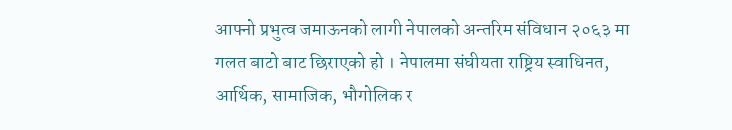आफ्नो प्रभुत्व जमाऊनको लागी नेपालको अन्तरिम संविधान २०६३ मा गलत बाटो बाट छिराएको हो । नेपालमा संघीयता राष्ट्रिय स्वाधिनत, आर्थिक, सामाजिक, भौगोलिक र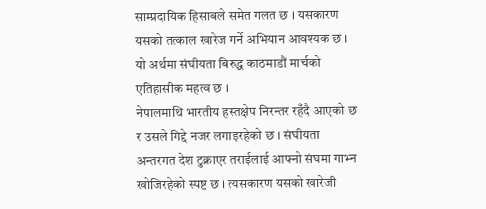साम्प्रदायिक हिसाबले समेत गलत छ । यसकारण यसको तत्काल खारेज गर्ने अभियान आवश्यक छ । यो अर्थमा संघीयता बिरुद्ध काठमाडौं मार्चको एतिहासीक महत्व छ ।
नेपालमाथि भारतीय हस्तक्षेप निरन्तर रहँदै आएको छ र उसले गिद्दे नजर लगाइरहेको छ । संघीयता अन्तरगत देश टुक्राएर तराईलाई आफ्नो संघमा गाभ्न खोजिरहेको स्पष्ट छ । त्यसकारण यसको खारेजी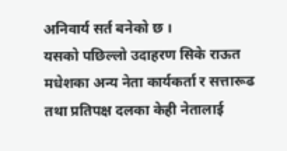अनिवार्य सर्त बनेको छ ।
यसको पछिल्लो उदाहरण सिके राऊत मधेशका अन्य नेता कार्यकर्ता र सत्तारूढ तथा प्रतिपक्ष दलका केही नेतालाई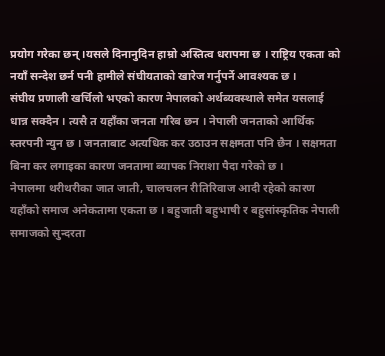प्रयोग गरेका छन् ।यसले दिनानुदिन हाम्रो अस्तित्व धरापमा छ । राष्ट्रिय एकता को नयाँ सन्देश छर्न पनी हामीले संघीयताको खारेज गर्नुपर्ने आवश्यक छ ।
संघीय प्रणाली खर्चिलो भएको कारण नेपालको अर्थब्यवस्थाले समेत यसलाई धान्न सक्दैन । त्यसै त यहाँका जनता गरिब छन । नेपाली जनताको आर्थिक स्तरपनी न्युन छ । जनताबाट अत्यधिक कर उठाउन सक्षमता पनि छैन । सक्षमता बिना कर लगाइका कारण जनतामा ब्यापक निराशा पैदा गरेको छ ।
नेपालमा थरीथरीका जात जाती, चालचलन रीतिरिवाज आदी रहेको कारण यहाँको समाज अनेकतामा एकता छ । बहुजाती बहुभाषी र बहुसांस्कृतिक नेपाली समाजको सुन्दरता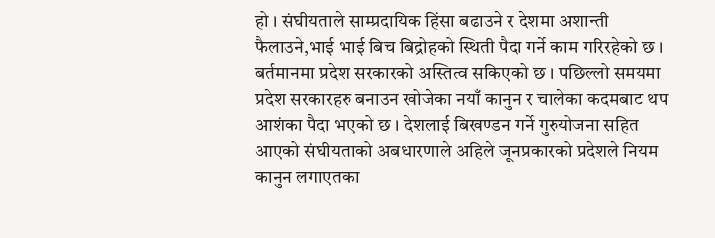हो । संघीयताले साम्प्रदायिक हिंसा बढाउने र देशमा अशान्ती फैलाउने,भाई भाई बिच बिद्रोहको स्थिती पैदा गर्ने काम गरिरहेको छ ।
बर्तमानमा प्रदेश सरकारको अस्तित्व सकिएको छ । पछिल्लो समयमा प्रदेश सरकारहरु बनाउन खोजेका नयाँ कानुन र चालेका कदमबाट थप आशंका पैदा भएको छ । देशलाई बिखण्डन गर्ने गुरुयोजना सहित आएको संघीयताको अबधारणाले अहिले जूनप्रकारको प्रदेशले नियम कानुन लगाएतका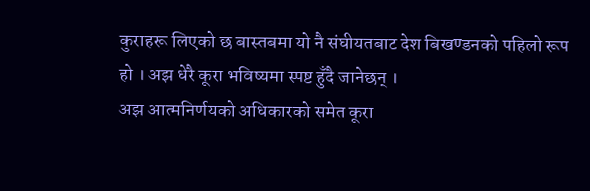कुराहरू लिएको छ बास्तबमा यो नै संघीयतबाट देश बिखण्डनको पहिलो रूप हो । अझ धेरै कूरा भविष्यमा स्पष्ट हुँदै जानेछन् ।
अझ आत्मनिर्णयको अधिकारको समेत कूरा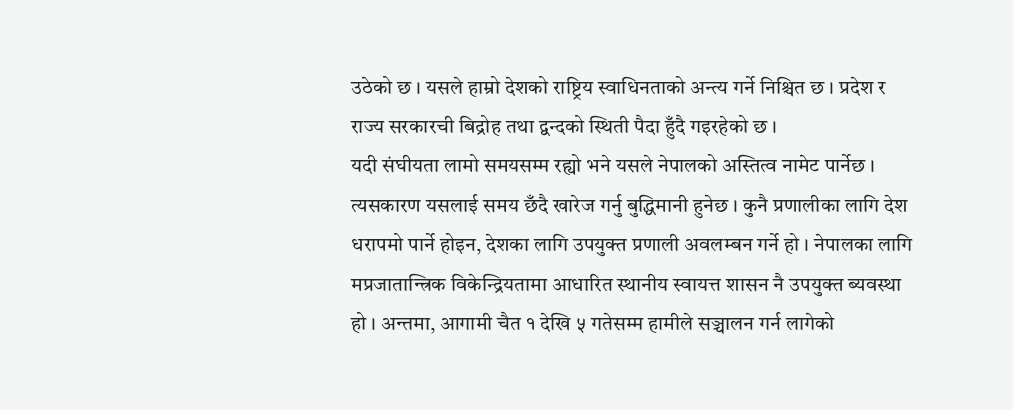उठेको छ । यसले हाम्रो देशको राष्ट्रिय स्वाधिनताको अन्त्य गर्ने निश्चित छ । प्रदेश र राज्य सरकारची बिद्रोह तथा द्वन्दको स्थिती पैदा हुँदै गइरहेको छ ।
यदी संघीयता लामो समयसम्म रह्यो भने यसले नेपालको अस्तित्व नामेट पार्नेछ । त्यसकारण यसलाई समय छँदै खारेज गर्नु बुद्धिमानी हुनेछ । कुनै प्रणालीका लागि देश धरापमो पार्ने होइन, देशका लागि उपयुक्त प्रणाली अवलम्बन गर्ने हो । नेपालका लागि मप्रजातान्त्रिक विकेन्द्रियतामा आधारित स्थानीय स्वायत्त शासन नै उपयुक्त ब्यवस्था हो । अन्तमा, आगामी चैत १ देखि ५ गतेसम्म हामीले सञ्चालन गर्न लागेको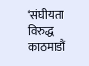‘संघीयता विरुद्ध काठमाडौं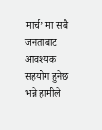मार्च’ मा सबै जनताबाट आवश्यक सहयोग हुनेछ भन्ने हामीले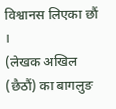विश्वानस लिएका छौं ।
(लेखक अखिल (छैठौं) का बागलुङ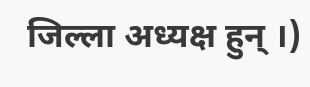जिल्ला अध्यक्ष हुन् ।)